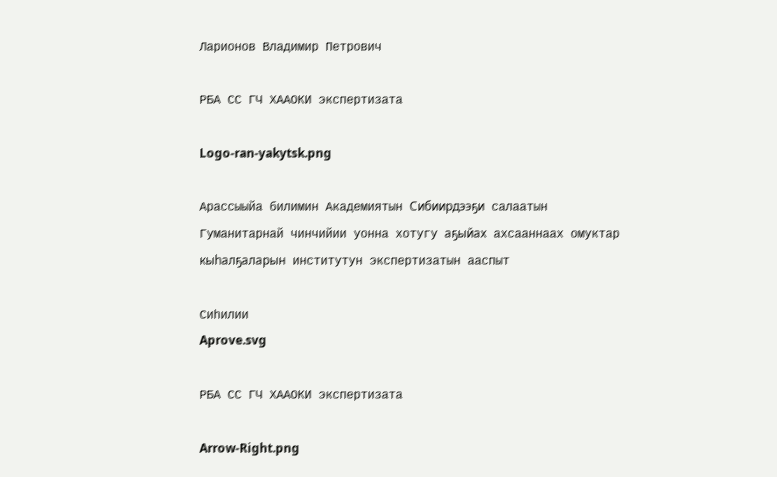Ларионов Владимир Петрович

РБА СС ГЧ ХААОКИ экспертизата

Logo-ran-yakytsk.png

Арассыыйа билимин Академиятын Сибиирдээҕи салаатын Гуманитарнай чинчийии уонна хотугу аҕыйах ахсааннаах омуктар кыһалҕаларын институтун экспертизатын ааспыт

Сиһилии
Aprove.svg

РБА СС ГЧ ХААОКИ экспертизата

Arrow-Right.png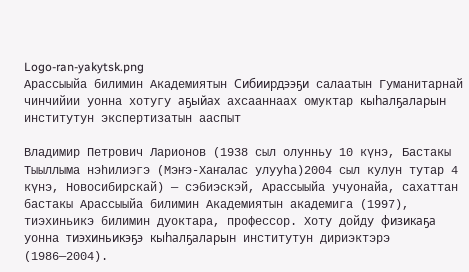Logo-ran-yakytsk.png
Арассыыйа билимин Академиятын Сибиирдээҕи салаатын Гуманитарнай чинчийии уонна хотугу аҕыйах ахсааннаах омуктар кыһалҕаларын институтун экспертизатын ааспыт

Владимир Петрович Ларионов (1938 сыл олунньу 10 күнэ, Бастакы Тыыллыма нэһилиэгэ (Мэҥэ-Хаҥалас улууһа)2004 сыл кулун тутар 4 күнэ, Новосибирскай) — сэбиэскэй, Арассыыйа учуонайа, сахаттан бастакы Арассыыйа билимин Академиятын академига (1997), тиэхиньикэ билимин дуоктара, профессор. Хоту дойду физикаҕа уонна тиэхиньикэҕэ кыһалҕаларын институтун дириэктэрэ (1986—2004).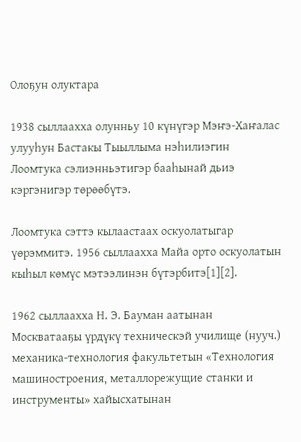Олоҕун олуктара

1938 сыллаахха олунньу 10 күнүгэр Мэҥэ-Хаҥалас улууһун Бастакы Тыыллыма нэһилиэгин Лоомтука сэлиэнньэтигэр бааһынай дьиэ кэргэнигэр төрөөбүтэ.

Лоомтука сэттэ кылаастаах оскуолатыгар үөрэммитэ. 1956 сыллаахха Майа орто оскуолатын кыһыл көмүс мэтээлинэн бүтэрбитэ[1][2].

1962 сыллаахха Н. Э. Бауман аатынан Москватааҕы үрдүкү техническэй училище (нууч.) механика-технология факультетын «Технология машиностроения, металлорежущие станки и инструменты» хайысхатынан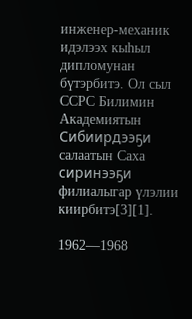инженер-механик идэлээх кыһыл дипломунан бүтэрбитэ. Ол сыл ССРС Билимин Академиятын Сибиирдээҕи салаатын Саха сиринээҕи филиалыгар үлэлии киирбитэ[3][1].

1962—1968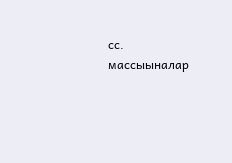сс. массыыналар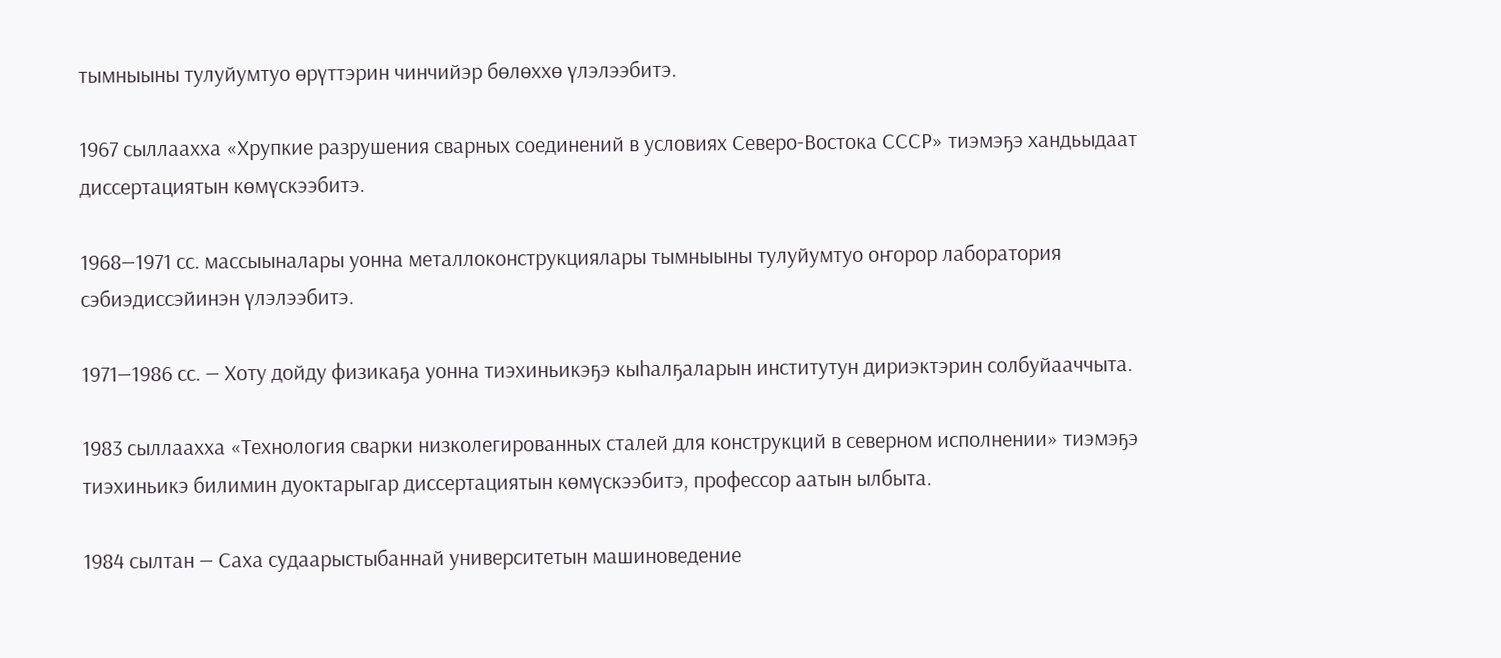тымныыны тулуйумтуо өрүттэрин чинчийэр бөлөххө үлэлээбитэ.

1967 сыллаахха «Хрупкие разрушения сварных соединений в условиях Северо-Востока СССР» тиэмэҕэ хандьыдаат диссертациятын көмүскээбитэ.

1968—1971 сс. массыыналары уонна металлоконструкциялары тымныыны тулуйумтуо оҥорор лаборатория сэбиэдиссэйинэн үлэлээбитэ.

1971—1986 сс. — Хоту дойду физикаҕа уонна тиэхиньикэҕэ кыһалҕаларын институтун дириэктэрин солбуйааччыта.

1983 сыллаахха «Технология сварки низколегированных сталей для конструкций в северном исполнении» тиэмэҕэ тиэхиньикэ билимин дуоктарыгар диссертациятын көмүскээбитэ, профессор аатын ылбыта.

1984 сылтан — Саха судаарыстыбаннай университетын машиноведение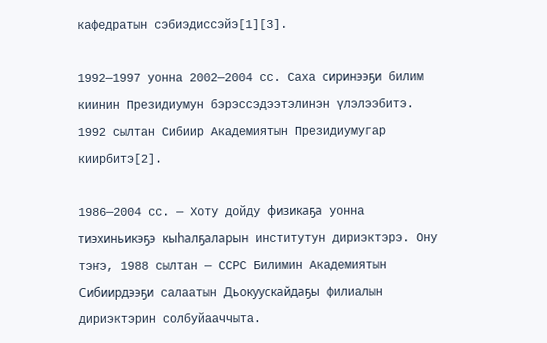кафедратын сэбиэдиссэйэ[1][3].

1992—1997 уонна 2002—2004 сс. Саха сиринээҕи билим киинин Президиумун бэрэссэдээтэлинэн үлэлээбитэ. 1992 сылтан Сибиир Академиятын Президиумугар киирбитэ[2].

1986—2004 сс. — Хоту дойду физикаҕа уонна тиэхиньикэҕэ кыһалҕаларын институтун дириэктэрэ. Ону тэҥэ, 1988 сылтан — ССРС Билимин Академиятын Сибиирдээҕи салаатын Дьокуускайдаҕы филиалын дириэктэрин солбуйааччыта.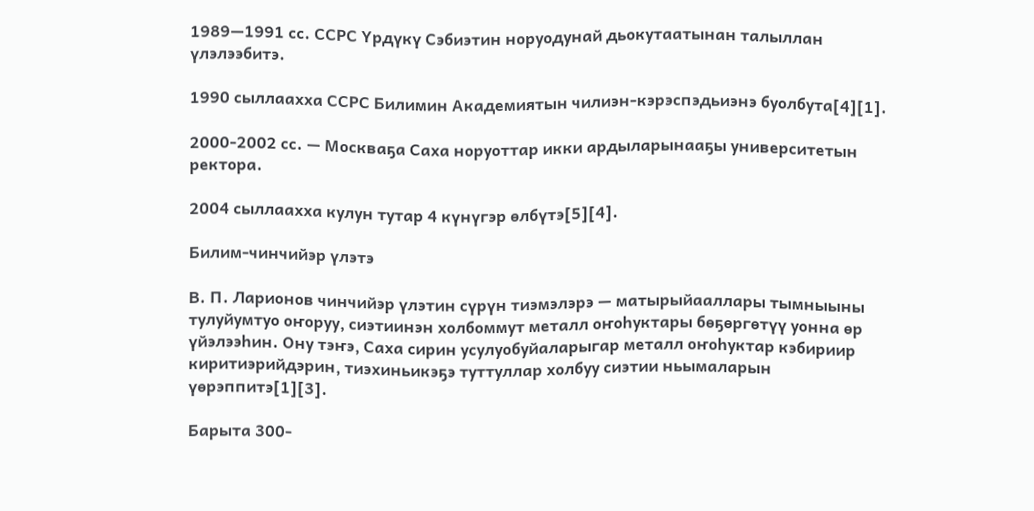1989—1991 сс. ССРС Үрдүкү Сэбиэтин норуодунай дьокутаатынан талыллан үлэлээбитэ.

1990 сыллаахха ССРС Билимин Академиятын чилиэн-кэрэспэдьиэнэ буолбута[4][1].

2000-2002 сс. — Москваҕа Саха норуоттар икки ардыларынааҕы университетын ректора.

2004 сыллаахха кулун тутар 4 күнүгэр өлбүтэ[5][4].

Билим-чинчийэр үлэтэ

В. П. Ларионов чинчийэр үлэтин сүрүн тиэмэлэрэ — матырыйааллары тымныыны тулуйумтуо оҥоруу, сиэтиинэн холбоммут металл оҥоһуктары бөҕөргөтүү уонна өр үйэлээһин. Ону тэҥэ, Саха сирин усулуобуйаларыгар металл оҥоһуктар кэбириир киритиэрийдэрин, тиэхиньикэҕэ туттуллар холбуу сиэтии ньымаларын үөрэппитэ[1][3].

Барыта 300-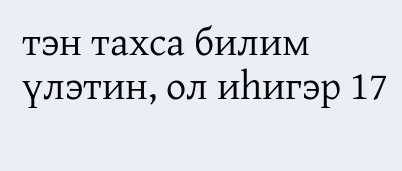тэн тахса билим үлэтин, ол иһигэр 17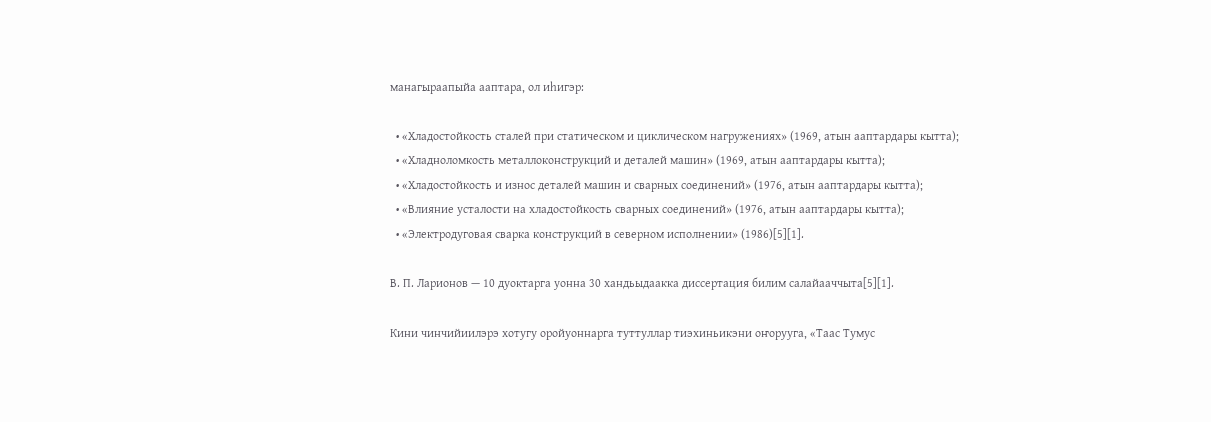манагыраапыйа ааптара, ол иһигэр:

  • «Хладостойкость сталей при статическом и циклическом нагружениях» (1969, атын ааптардары кытта);
  • «Хладноломкость металлоконструкций и деталей машин» (1969, атын ааптардары кытта);
  • «Хладостойкость и износ деталей машин и сварных соединений» (1976, атын ааптардары кытта);
  • «Влияние усталости на хладостойкость сварных соединений» (1976, атын ааптардары кытта);
  • «Электродуговая сварка конструкций в северном исполнении» (1986)[5][1].

В. П. Ларионов — 10 дуоктарга уонна 30 хандьыдаакка диссертация билим салайааччыта[5][1].

Кини чинчийиилэрэ хотугу оройуоннарга туттуллар тиэхиньикэни оҥорууга, «Таас Тумус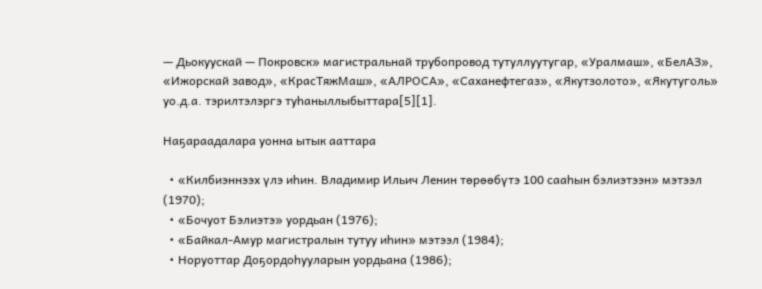— Дьокуускай — Покровск» магистральнай трубопровод тутуллуутугар, «Уралмаш», «БелАЗ», «Ижорскай завод», «КрасТяжМаш», «АЛРОСА», «Саханефтегаз», «Якутзолото», «Якутуголь» уо.д.а. тэрилтэлэргэ туһаныллыбыттара[5][1].

Наҕараадалара уонна ытык ааттара

  • «Килбиэннээх үлэ иһин. Владимир Ильич Ленин төрөөбүтэ 100 сааһын бэлиэтээн» мэтээл (1970);
  • «Бочуот Бэлиэтэ» уордьан (1976);
  • «Байкал-Амур магистралын тутуу иһин» мэтээл (1984);
  • Норуоттар Доҕордоһууларын уордьана (1986);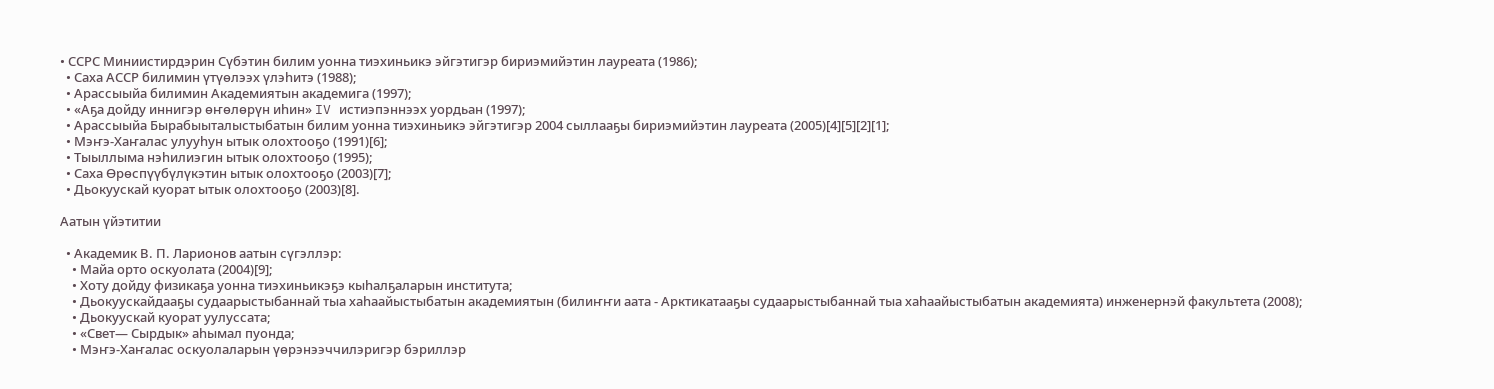• ССРС Миниистирдэрин Сүбэтин билим уонна тиэхиньикэ эйгэтигэр бириэмийэтин лауреата (1986);
  • Саха АССР билимин үтүөлээх үлэһитэ (1988);
  • Арассыыйа билимин Академиятын академига (1997);
  • «Аҕа дойду иннигэр өҥөлөрүн иһин» IV истиэпэннээх уордьан (1997);
  • Арассыыйа Бырабыыталыстыбатын билим уонна тиэхиньикэ эйгэтигэр 2004 сыллааҕы бириэмийэтин лауреата (2005)[4][5][2][1];
  • Мэҥэ-Хаҥалас улууһун ытык олохтооҕо (1991)[6];
  • Тыыллыма нэһилиэгин ытык олохтооҕо (1995);
  • Саха Өрөспүүбүлүкэтин ытык олохтооҕо (2003)[7];
  • Дьокуускай куорат ытык олохтооҕо (2003)[8].

Аатын үйэтитии

  • Академик В. П. Ларионов аатын сүгэллэр:
    • Майа орто оскуолата (2004)[9];
    • Хоту дойду физикаҕа уонна тиэхиньикэҕэ кыһалҕаларын института;
    • Дьокуускайдааҕы судаарыстыбаннай тыа хаһаайыстыбатын академиятын (билиҥҥи аата - Арктикатааҕы судаарыстыбаннай тыа хаһаайыстыбатын академията) инженернэй факультета (2008);
    • Дьокуускай куорат уулуссата;
    • «Свет— Сырдык» аһымал пуонда;
    • Мэҥэ-Хаҥалас оскуолаларын үөрэнээччилэригэр бэриллэр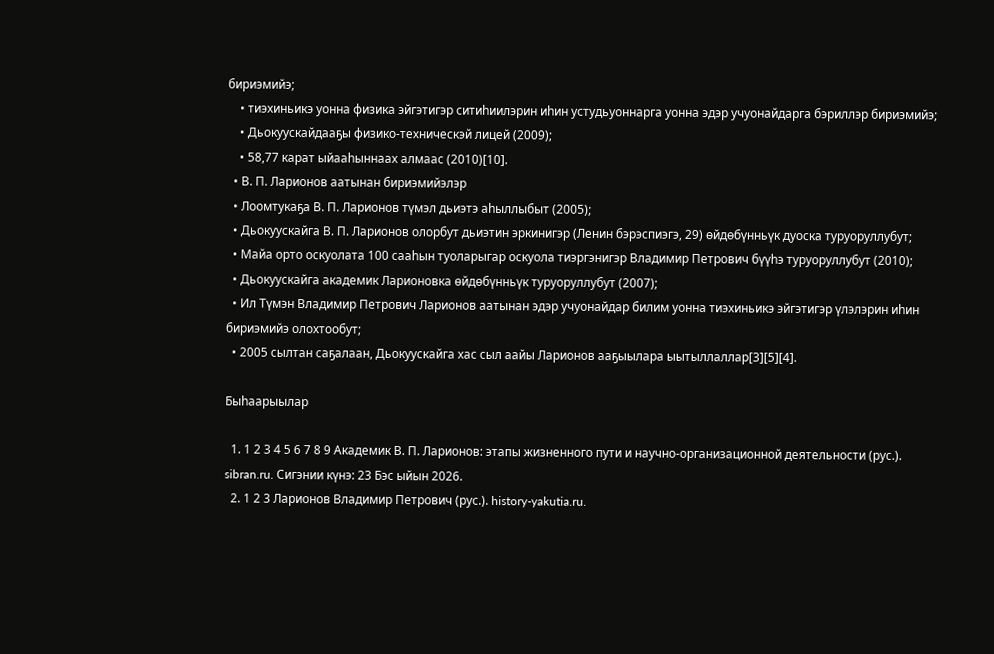бириэмийэ;
    • тиэхиньикэ уонна физика эйгэтигэр ситиһиилэрин иһин устудьуоннарга уонна эдэр учуонайдарга бэриллэр бириэмийэ;
    • Дьокуускайдааҕы физико-техническэй лицей (2009);
    • 58,77 карат ыйааһыннаах алмаас (2010)[10].
  • В. П. Ларионов аатынан бириэмийэлэр
  • Лоомтукаҕа В. П. Ларионов түмэл дьиэтэ аһыллыбыт (2005);
  • Дьокуускайга В. П. Ларионов олорбут дьиэтин эркинигэр (Ленин бэрэспиэгэ, 29) өйдөбүнньүк дуоска туруоруллубут;
  • Майа орто оскуолата 100 сааһын туоларыгар оскуола тиэргэнигэр Владимир Петрович бүүһэ туруоруллубут (2010);
  • Дьокуускайга академик Ларионовка өйдөбүнньүк туруоруллубут (2007);
  • Ил Түмэн Владимир Петрович Ларионов аатынан эдэр учуонайдар билим уонна тиэхиньикэ эйгэтигэр үлэлэрин иһин бириэмийэ олохтообут;
  • 2005 сылтан саҕалаан, Дьокуускайга хас сыл аайы Ларионов ааҕыылара ыытыллаллар[3][5][4].

Быһаарыылар

  1. 1 2 3 4 5 6 7 8 9 Академик В. П. Ларионов: этапы жизненного пути и научно-организационной деятельности (рус.). sibran.ru. Сигэнии күнэ: 23 Бэс ыйын 2026.
  2. 1 2 3 Ларионов Владимир Петрович (рус.). history-yakutia.ru.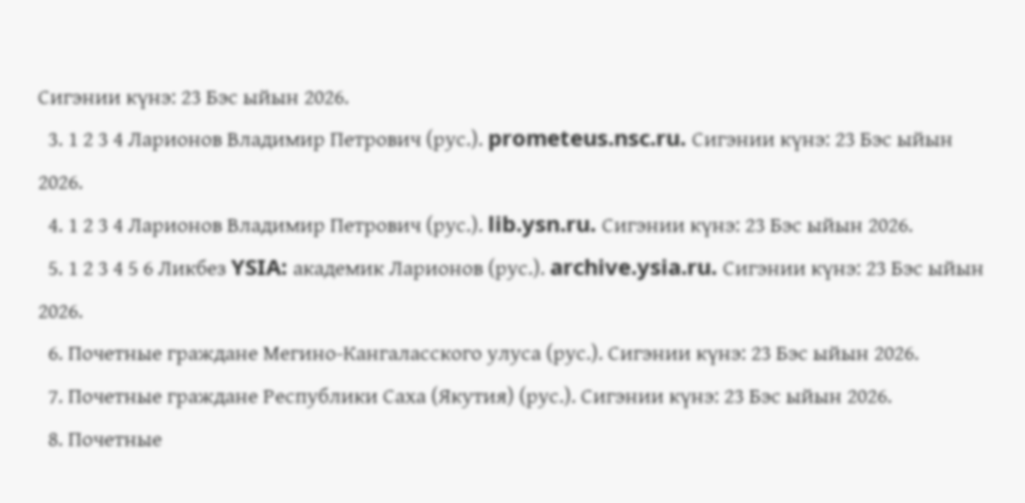Сигэнии күнэ: 23 Бэс ыйын 2026.
  3. 1 2 3 4 Ларионов Владимир Петрович (рус.). prometeus.nsc.ru. Сигэнии күнэ: 23 Бэс ыйын 2026.
  4. 1 2 3 4 Ларионов Владимир Петрович (рус.). lib.ysn.ru. Сигэнии күнэ: 23 Бэс ыйын 2026.
  5. 1 2 3 4 5 6 Ликбез YSIA: академик Ларионов (рус.). archive.ysia.ru. Сигэнии күнэ: 23 Бэс ыйын 2026.
  6. Почетные граждане Мегино-Кангаласского улуса (рус.). Сигэнии күнэ: 23 Бэс ыйын 2026.
  7. Почетные граждане Республики Саха (Якутия) (рус.). Сигэнии күнэ: 23 Бэс ыйын 2026.
  8. Почетные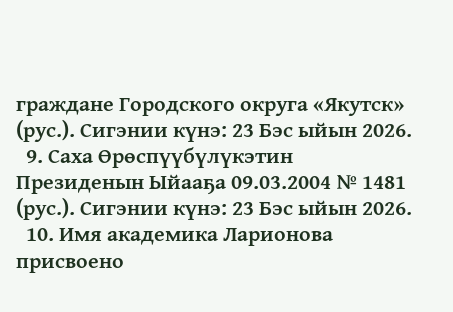граждане Городского округа «Якутск» (рус.). Сигэнии күнэ: 23 Бэс ыйын 2026.
  9. Саха Өрөспүүбүлүкэтин Президенын Ыйааҕа 09.03.2004 № 1481 (рус.). Сигэнии күнэ: 23 Бэс ыйын 2026.
  10. Имя академика Ларионова присвоено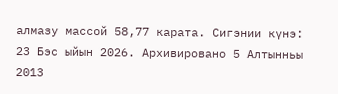алмазу массой 58,77 карата. Сигэнии күнэ: 23 Бэс ыйын 2026. Архивировано 5 Алтынньы 2013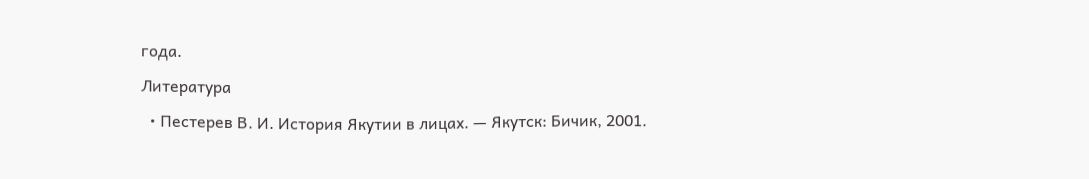года.

Литература

  • Пестерев В. И. История Якутии в лицах. — Якутск: Бичик, 2001.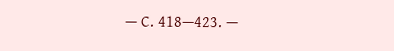— С. 418—423. —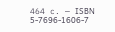464 с. — ISBN 5-7696-1606-7